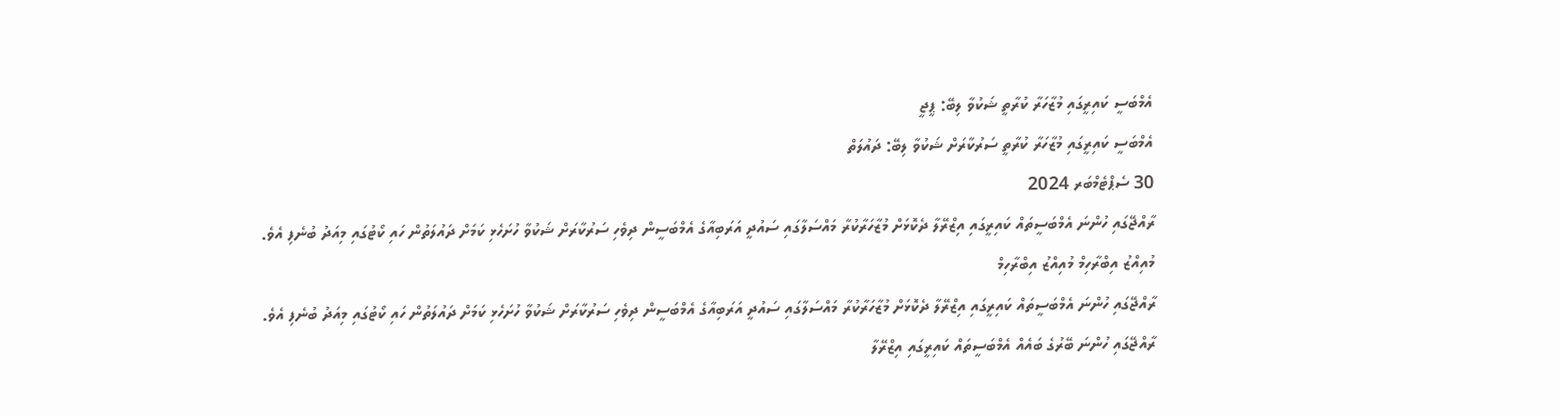އެމްބަސީ ކައިރީގައި މުޒާހަރާ ކުރާތީ ޝަކުވާ ލިބޭ: ޕީޖީ
އެމްބަސީ ކައިރީގައި މުޒާހަރާ ކުރާތީ ސަރުކާރަށް ޝަކުވާ ލިބޭ: ދައުލަތް
30 ސެޕްޓެމްބަރ 2024
ރާއްޖޭގައި ހުންނަ އެމްބަސީތައް ކައިރީގައި އިޒްރޭލާ ދެކޮޅަށް މުޒާހަރާކުރާ މައްސަލާގައި ސައުދީ އަރަބިއާގެ އެމްބަސީން ދިވެހި ސަރުކާރަށް ޝަކުވާ ހުށަހެޅި ކަމަށް ދައުލަތުން ހައި ކޯޓުގައި މިއަދު ބުނެފި އެވެ.
މުއިއްޒު އިބްރާހިމް މުއިއްޒު އިބްރާހިމް
ރާއްޖޭގައި ހުންނަ އެމްބަސީތައް ކައިރީގައި އިޒްރޭލާ ދެކޮޅަށް މުޒާހަރާކުރާ މައްސަލާގައި ސައުދީ އަރަބިއާގެ އެމްބަސީން ދިވެހި ސަރުކާރަށް ޝަކުވާ ހުށަހެޅި ކަމަށް ދައުލަތުން ހައި ކޯޓުގައި މިއަދު ބުނެފި އެވެ.
ރާއްޖޭގައި ހުންނަ ބޭރުގެ ބައެއް އެމްބަސީތައް ކައިރީގައި އިޒްރޭލާ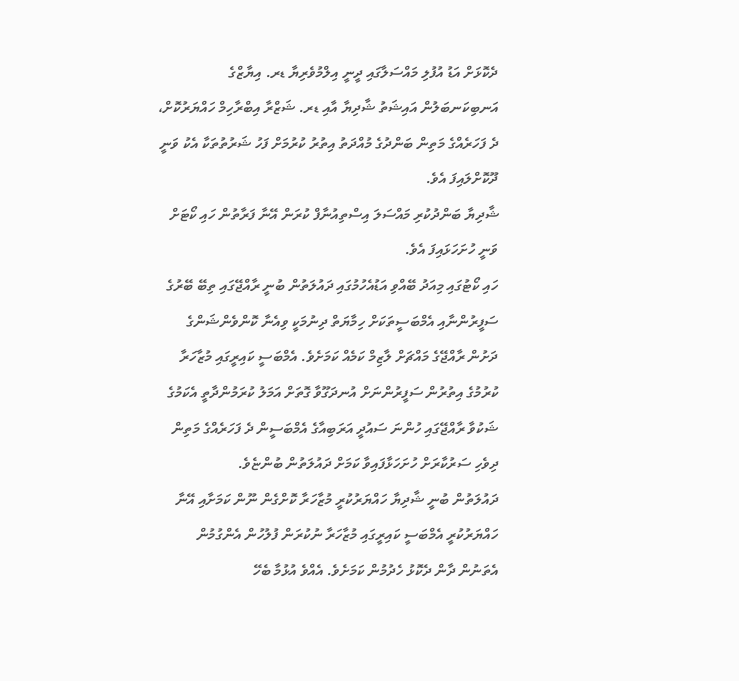ދެކޮޅަށް އަޑު އުފުލި މައްސަލާގައި ދީނީ އިލްމުވެރިޔާ ޑރ. އިޔާޒްގެ އަނބިކަނބަލުން އައިޝަތު ޝާދިޔާ އާއި ޑރ. ޝަޒްރާ އިބްރާހިމް ހައްޔަރުކޮށް، ދެ ފަހަރެއްގެ މަތިން ބަންދުގެ މުއްދަތު އިތުރު ކުރުމަށް ފަހު ޝަރުތުތަކާ އެކު ވަނީ ދޫކޮށްލައިފަ އެވެ.
ޝާދިޔާ ބަންދުކުރި މައްސަލަ އިސްތިއުނާފް ކުރަން އޭނާ ފަރާތުން ހައި ކޯޓަށް ވަނީ ހުށަހަޅައިފަ އެވެ.
ހައި ކޯޓުގައި މިއަދު ބޭއްވި އަޑުއެހުމުގައި ދައުލަތުން ބުނީ ރާއްޖޭގައި ތިބޭ ބޭރުގެ ސަފީރުންނާއި އެމްބަސީތަކަށް ހިމާޔަތް ދިނުމަކީ ވިއެނާ ކޮންވެންޝަންގެ ދަށުން ރާއްޖޭގެ މައްޗަށް ލާޒިމް ކަމެއް ކަމަށެވެ. އެމްބަސީ ކައިރީގައި މުޒާހަރާ ކުރުމުގެ އިތުރުން ސަފީރުންނަށް އުނދަގޫވާ ގޮތަށް އަމަލު ކުރަމުންދާތީ އެކަމުގެ ޝަކުވާ ރާއްޖޭގައި ހުންނަ ސައުދީ އަރަބިއާގެ އެމްބަސީން ދެ ފަހަރެއްގެ މަތިން ދިވެހި ސަރުކާރަށް ހުށަހަޅާފައިވާ ކަމަށް ދައުލަތުން ބުންޏެވެ.
ދައުލަތުން ބުނީ ޝާދިޔާ ހައްޔަރުކުރީ މުޒާހަރާ ކޮށްގެން ނޫން ކަމަށާއި އޭނާ ހައްޔަރުކުރީ އެމްބަސީ ކައިރީގައި މުޒާހަރާ ނުކުރަން ފުލުހުން އެންގުމުން އެތަނުން ދާން ދެކޮޅު ހެދުމުން ކަމަށެވެ. އެއްވެ އުޅުމާ ބެހޭ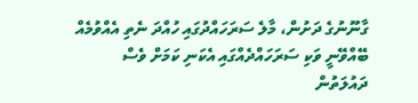ގާނޫނުގެ ދަށުން، މާލެ ސަރަހައްދުގައި ހުއްދަ ނެތި އެއްވުމެއް ބޭއްވޭނީ ވަކި ސަރަހައްދެއްގައި އެކަނި ކަމަށް ވެސް ދައުލަތުން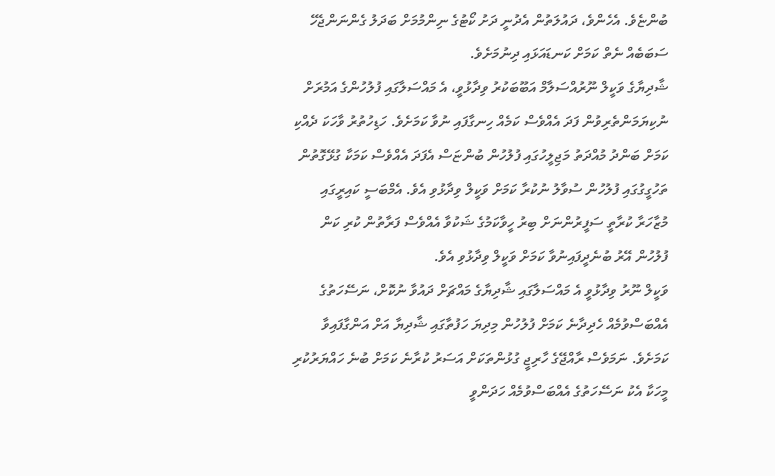ބުންޏެވެ. އެހެންވެ، ދައުލަތުން އެދުނީ ދަށު ކޯޓުގެ ނިންމުމަށް ބަދަލު ގެންނަންޖެހޭ ސަބަބެއް ނެތް ކަމަށް ކަނޑައަޅައި ދިނުމަށެވެ.
ޝާދިޔާގެ ވަކީލް ނޫރުއްސަލާމް އަބޫބަކުރު ވިދާޅުވީ، އެ މައްސަލާގައި ފުލުހުންގެ އަމުރަށް ނުކިޔަމަންތެރިވުން ފަދަ އެއްވެސް ކަމެއް ހިނގާފައި ނުވާ ކަމަށެވެ. ހަޑިހުތުރު ވާހަކަ ދެއްކި ކަމަށް ބަންދު މުއްދަތު މަޖިލީހުގައި ފުލުހުން ބުންޏަސް އެފަދަ އެއްވެސް ކަމަކާ ގުޅޭގޮތުން ތަހުގީގުގައި ފުލުހުން ސުވާލު ނުކުރާ ކަމަށް ވަކީލް ވިދާޅުވި އެވެ. އެމްބަސީ ކައިރީގައި މުޒާހަރާ ކުރާތީ ސަފީރުންނަށް ބިރު ހީވާކަމުގެ ޝަކުވާ އެއްވެސް ފަރާތުން ކުރި ކަން ފުލުހުން އޭރު ބުނެދީފައިނުވާ ކަމަށް ވަކީލް ވިދާޅުވި އެވެ.
ވަކީލް ނޫރު ވިދާޅުވީ އެ މައްސަލާގައި ޝާދިޔާގެ މައްޗަށް ދައުވާ ނުކޮށް، ނަސޭހަތުގެ އެއްބަސްވުމެއް ހެދިދާނެ ކަމަށް ފުލުހުން މިދިޔަ ހަފުތާގައި ޝާދިޔާ އަށް އަންގާފައިވާ ކަމަށެވެ. ނަމަވެސް ރާއްޖޭގެ ހާރިޖީ ގުޅުންތަކަށް އަސަރު ކުރާނެ ކަމަށް ބުނެ ހައްޔަރުކުރި މީހަކާ އެކު ނަސޭހަތުގެ އެއްބަސްވުމެއް ހަދަންވީ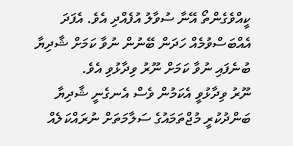ކީއްވެގެންތޯ އޭނާ ސުވާލު އުފެއްދި އެވެ. އެފަދަ އެއްބަސްވުމެއް ހަދަން ބޭނުން ނުވާ ކަމަށް ޝާދިޔާ ބުނެފައި ނުވާ ކަމަށް ނޫރު ވިދާޅުވި އެވެ.
ނޫރު ވިދާޅުވީ އެކަމުން ވެސް އެނގެނީ ޝާދިޔާ ބަންދުކުރީ މުޖްތަމައުގެ ސަލާމަތަށް ނުރައްކަލެއް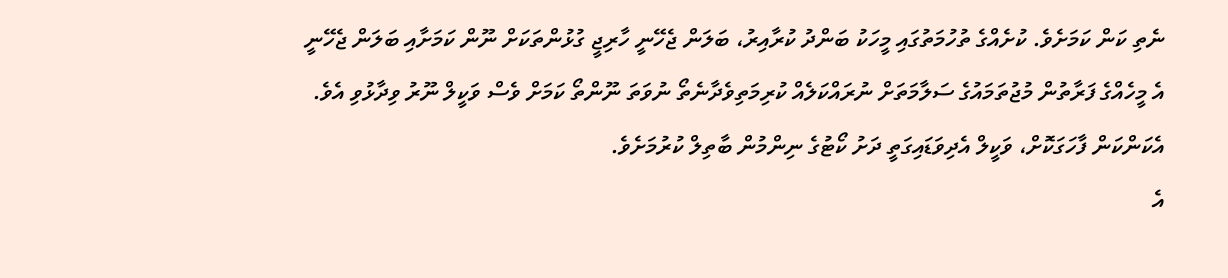ނެތި ކަން ކަމަށެވެ. ކުށެއްގެ ތުހުމަތުގައި މީހަކު ބަންދު ކުރާއިރު، ބަލަން ޖެހޭނީ ހާރިޖީ ގުޅުންތަކަށް ނޫން ކަމަށާއި ބަލަން ޖެހޭނީ އެ މީހެއްގެ ފަރާތުން މުޖުތަމައުގެ ސަލާމަތަށް ނުރައްކަލެއް ކުރިމަތިވެދާނެތޯ ނުވަތަ ނޫންތޯ ކަމަށް ވެސް ވަކީލް ނޫރު ވިދާޅުވި އެވެ. އެކަންކަން ފާހަގަކޮށް، ވަކީލް އެދިވަޑައިގަތީ ދަށު ކޯޓުގެ ނިންމުން ބާތިލް ކުރުމަށެވެ.
އެ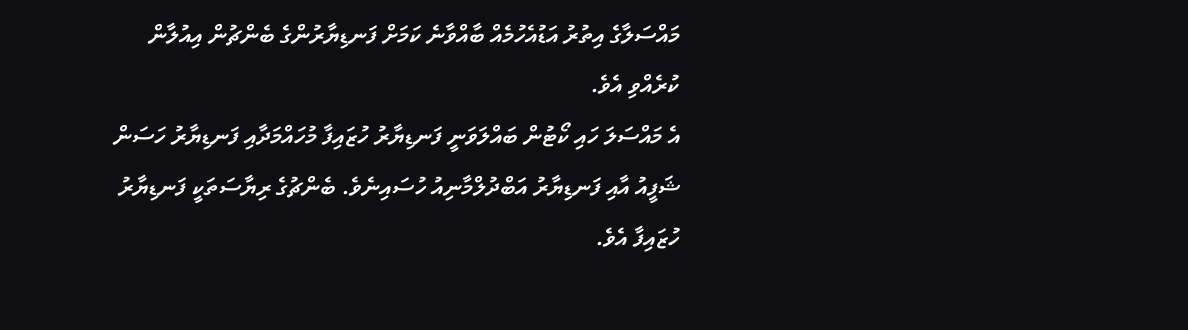މައްސަލާގެ އިތުރު އަޑުއެހުމެއް ބާއްވާނެ ކަމަށް ފަނޑިޔާރުންގެ ބެންޗުން އިއުލާން ކުރެއްވި އެވެ.
އެ މައްސަލަ ހައި ކޯޓުން ބައްލަވަނީ ފަނޑިޔާރު ހުޒައިފާ މުހައްމަދާއި ފަނޑިޔާރު ހަސަން ޝަފީއު އާއި ފަނޑިޔާރު އަބްދުލްމާނިއު ހުސައިނެވެ. ބެންޗުގެ ރިޔާސަތަކީ ފަނޑިޔާރު ހުޒައިފާ އެވެ.